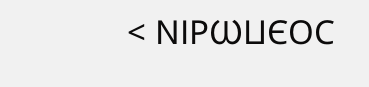< ⲚⲒⲢⲰⳘⲈⲞⲤ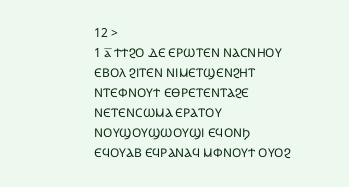12 >
1 ⲁ̅ ϮϮϨⲞ ⲆⲈ ⲈⲢⲰⲦⲈⲚ ⲚⲀⲤⲚⲎⲞⲨ ⲈⲂⲞⲖ ϨⲒⲦⲈⲚ ⲚⲒⲘⲈⲦϢⲈⲚϨⲎⲦ ⲚⲦⲈⲪⲚⲞⲨϮ ⲈⲐⲢⲈⲦⲈⲚⲦⲀϨⲈ ⲚⲈⲦⲈⲚⲤⲰⲘⲀ ⲈⲢⲀⲦⲞⲨ ⲚⲞⲨϢⲞⲨϢⲰⲞⲨϢⲒ ⲈϤⲞⲚϦ ⲈϤⲞⲨⲀⲂ ⲈϤⲢⲀⲚⲀϤ ⲘⲪⲚⲞⲨϮ ⲞⲨⲞϨ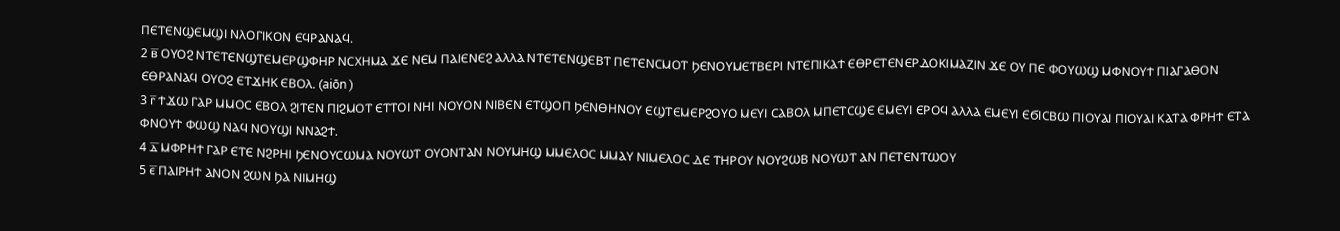ⲠⲈⲦⲈⲚϢⲈⲘϢⲒ ⲚⲖⲞⲄⲒⲔⲞⲚ ⲈϤⲢⲀⲚⲀϤ.
2 ⲃ̅ ⲞⲨⲞϨ ⲚⲦⲈⲦⲈⲚϢⲦⲈⲘⲈⲢϢⲪⲎⲢ ⲚⲤⲬⲎⲘⲀ ϪⲈ ⲚⲈⲘ ⲠⲀⲒⲈⲚⲈϨ ⲀⲖⲖⲀ ⲚⲦⲈⲦⲈⲚϢⲈⲂⲦ ⲠⲈⲦⲈⲚⲤⲘⲞⲦ ϦⲈⲚⲞⲨⲘⲈⲦⲂⲈⲢⲒ ⲚⲦⲈⲠⲒⲔⲀϮ ⲈⲐⲢⲈⲦⲈⲚⲈⲢⲆⲞⲔⲒⲘⲀⲌⲒⲚ ϪⲈ ⲞⲨ ⲠⲈ ⲪⲞⲨⲰϢ ⲘⲪⲚⲞⲨϮ ⲠⲒⲀⲄⲀⲐⲞⲚ ⲈⲐⲢⲀⲚⲀϤ ⲞⲨⲞϨ ⲈⲦϪⲎⲔ ⲈⲂⲞⲖ. (aiōn )
3 ⲅ̅ ϮϪⲰ ⲄⲀⲢ ⲘⲘⲞⲤ ⲈⲂⲞⲖ ϨⲒⲦⲈⲚ ⲠⲒϨⲘⲞⲦ ⲈⲦⲦⲞⲒ ⲚⲎⲒ ⲚⲞⲨⲞⲚ ⲚⲒⲂⲈⲚ ⲈⲦϢⲞⲠ ϦⲈⲚⲐⲎⲚⲞⲨ ⲈϢⲦⲈⲘⲈⲢϨⲞⲨⲞ ⲘⲈⲨⲒ ⲤⲀⲂⲞⲖ ⲘⲠⲈⲦⲤϢⲈ ⲈⲘⲈⲨⲒ ⲈⲢⲞϤ ⲀⲖⲖⲀ ⲈⲘⲈⲨⲒ ⲈϬⲒⲤⲂⲰ ⲠⲒⲞⲨⲀⲒ ⲠⲒⲞⲨⲀⲒ ⲔⲀⲦⲀ ⲪⲢⲎϮ ⲈⲦⲀ ⲪⲚⲞⲨϮ ⲪⲰϢ ⲚⲀϤ ⲚⲞⲨϢⲒ ⲚⲚⲀϨϮ.
4 ⲇ̅ ⲘⲪⲢⲎϮ ⲄⲀⲢ ⲈⲦⲈ ⲚϨⲢⲎⲒ ϦⲈⲚⲞⲨⲤⲰⲘⲀ ⲚⲞⲨⲰⲦ ⲞⲨⲞⲚⲦⲀⲚ ⲚⲞⲨⲘⲎϢ ⲘⲘⲈⲖⲞⲤ ⲘⲘⲀⲨ ⲚⲒⲘⲈⲖⲞⲤ ⲆⲈ ⲦⲎⲢⲞⲨ ⲚⲞⲨϨⲰⲂ ⲚⲞⲨⲰⲦ ⲀⲚ ⲠⲈⲦⲈⲚⲦⲰⲞⲨ
5 ⲉ̅ ⲠⲀⲒⲢⲎϮ ⲀⲚⲞⲚ ϨⲰⲚ ϦⲀ ⲚⲒⲘⲎϢ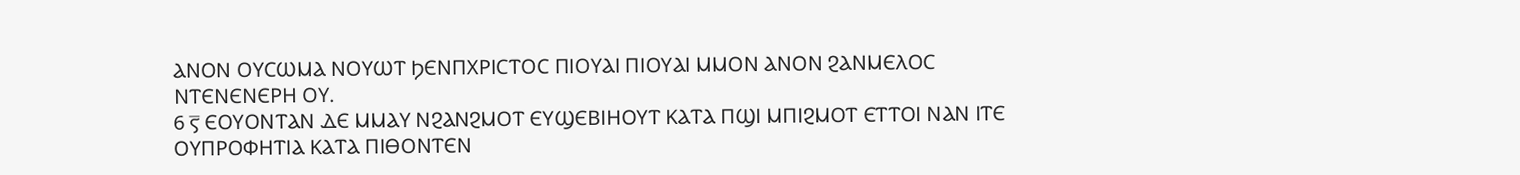ⲀⲚⲞⲚ ⲞⲨⲤⲰⲘⲀ ⲚⲞⲨⲰⲦ ϦⲈⲚⲠⲬⲢⲒⲤⲦⲞⲤ ⲠⲒⲞⲨⲀⲒ ⲠⲒⲞⲨⲀⲒ ⲘⲘⲞⲚ ⲀⲚⲞⲚ ϨⲀⲚⲘⲈⲖⲞⲤ ⲚⲦⲈⲚⲈⲚⲈⲢⲎ ⲞⲨ.
6 ⲋ̅ ⲈⲞⲨⲞⲚⲦⲀⲚ ⲆⲈ ⲘⲘⲀⲨ ⲚϨⲀⲚϨⲘⲞⲦ ⲈⲨϢⲈⲂⲒⲎⲞⲨⲦ ⲔⲀⲦⲀ ⲠϢⲒ ⲘⲠⲒϨⲘⲞⲦ ⲈⲦⲦⲞⲒ ⲚⲀⲚ ⲒⲦⲈ ⲞⲨⲠⲢⲞⲪⲎⲦⲒⲀ ⲔⲀⲦⲀ ⲠⲒⲐⲞⲚⲦⲈⲚ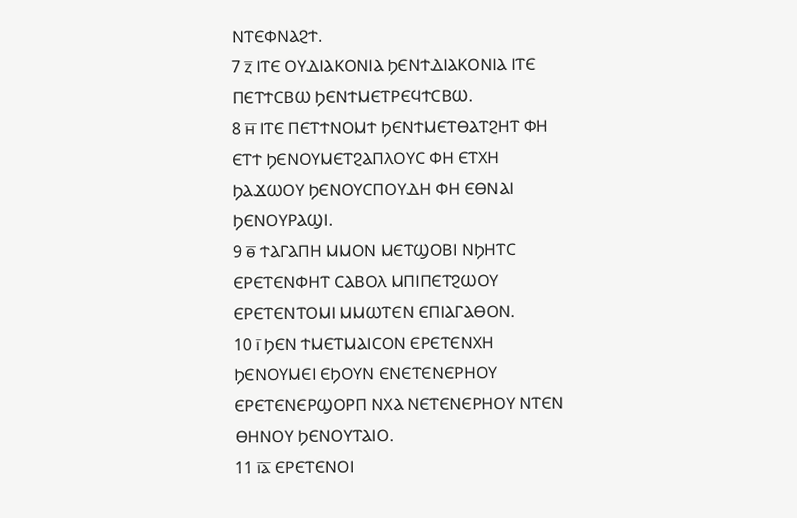ⲚⲦⲈⲪⲚⲀϨϮ.
7 ⲍ̅ ⲒⲦⲈ ⲞⲨⲆⲒⲀⲔⲞⲚⲒⲀ ϦⲈⲚϮⲆⲒⲀⲔⲞⲚⲒⲀ ⲒⲦⲈ ⲠⲈⲦϮⲤⲂⲰ ϦⲈⲚϮⲘⲈⲦⲢⲈϤϮⲤⲂⲰ.
8 ⲏ̅ ⲒⲦⲈ ⲠⲈⲦϮⲚⲞⲘϮ ϦⲈⲚϮⲘⲈⲦⲐⲀⲦϨⲎⲦ ⲪⲎ ⲈⲦϮ ϦⲈⲚⲞⲨⲘⲈⲦϨⲀⲠⲖⲞⲨⲤ ⲪⲎ ⲈⲦⲬⲎ ϦⲀϪⲰⲞⲨ ϦⲈⲚⲞⲨⲤⲠⲞⲨⲆⲎ ⲪⲎ ⲈⲐⲚⲀⲒ ϦⲈⲚⲞⲨⲢⲀϢⲒ.
9 ⲑ̅ ϮⲀⲄⲀⲠⲎ ⲘⲘⲞⲚ ⲘⲈⲦϢⲞⲂⲒ ⲚϦⲎⲦⲤ ⲈⲢⲈⲦⲈⲚⲪⲎⲦ ⲤⲀⲂⲞⲖ ⲘⲠⲒⲠⲈⲦϨⲰⲞⲨ ⲈⲢⲈⲦⲈⲚⲦⲞⲘⲒ ⲘⲘⲰⲦⲈⲚ ⲈⲠⲒⲀⲄⲀⲐⲞⲚ.
10 ⲓ̅ ϦⲈⲚ ϮⲘⲈⲦⲘⲀⲒⲤⲞⲚ ⲈⲢⲈⲦⲈⲚⲬⲎ ϦⲈⲚⲞⲨⲘⲈⲒ ⲈϦⲞⲨⲚ ⲈⲚⲈⲦⲈⲚⲈⲢⲎⲞⲨ ⲈⲢⲈⲦⲈⲚⲈⲢϢⲞⲢⲠ ⲚⲬⲀ ⲚⲈⲦⲈⲚⲈⲢⲎⲞⲨ ⲚⲦⲈⲚ ⲐⲎⲚⲞⲨ ϦⲈⲚⲞⲨⲦⲀⲒⲞ.
11 ⲓ̅ⲁ̅ ⲈⲢⲈⲦⲈⲚⲞⲒ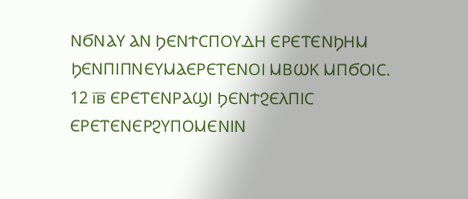ⲚϬⲚⲀⲨ ⲀⲚ ϦⲈⲚϮⲤⲠⲞⲨⲆⲎ ⲈⲢⲈⲦⲈⲚϦⲎⲘ ϦⲈⲚⲠⲒⲠⲚⲈⲨⲘⲀⲈⲢⲈⲦⲈⲚⲞⲒ ⲘⲂⲰⲔ ⲘⲠϬⲞⲒⲤ.
12 ⲓ̅ⲃ̅ ⲈⲢⲈⲦⲈⲚⲢⲀϢⲒ ϦⲈⲚϮϨⲈⲖⲠⲒⲤ ⲈⲢⲈⲦⲈⲚⲈⲢϨⲨⲠⲞⲘⲈⲚⲒⲚ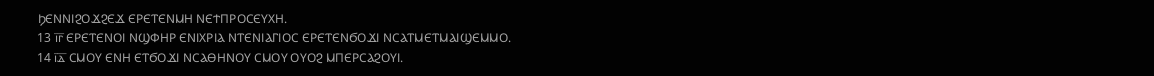ϦⲈⲚⲚⲒϨⲞϪϨⲈϪ ⲈⲢⲈⲦⲈⲚⲘⲎ ⲚⲈϮⲠⲢⲞⲤⲈⲨⲬⲎ.
13 ⲓ̅ⲅ̅ ⲈⲢⲈⲦⲈⲚⲞⲒ ⲚϢⲪⲎⲢ ⲈⲚⲒⲬⲢⲒⲀ ⲚⲦⲈⲚⲒⲀⲄⲒⲞⲤ ⲈⲢⲈⲦⲈⲚϬⲞϪⲒ ⲚⲤⲀⲦⲘⲈⲦⲘⲀⲒϢⲈⲘⲘⲞ.
14 ⲓ̅ⲇ̅ ⲤⲘⲞⲨ ⲈⲚⲎ ⲈⲦϬⲞϪⲒ ⲚⲤⲀⲐⲎⲚⲞⲨ ⲤⲘⲞⲨ ⲞⲨⲞϨ ⲘⲠⲈⲢⲤⲀϨⲞⲨⲒ.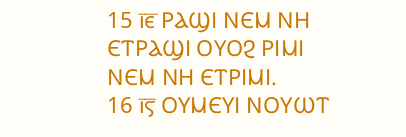15 ⲓ̅ⲉ̅ ⲢⲀϢⲒ ⲚⲈⲘ ⲚⲎ ⲈⲦⲢⲀϢⲒ ⲞⲨⲞϨ ⲢⲒⲘⲒ ⲚⲈⲘ ⲚⲎ ⲈⲦⲢⲒⲘⲒ.
16 ⲓ̅ⲋ̅ ⲞⲨⲘⲈⲨⲒ ⲚⲞⲨⲰⲦ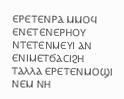ⲈⲢⲈⲦⲈⲚⲢⲀ ⲘⲘⲞϤ ⲈⲚⲈⲦⲈⲚⲈⲢⲎⲞⲨ ⲚⲦⲈⲦⲈⲚⲘⲈⲨⲒ ⲀⲚ ⲈⲚⲒⲘⲈⲦϬⲀⲤⲒϨⲎ ⲦⲀⲖⲖⲀ ⲈⲢⲈⲦⲈⲚⲘⲞϢⲒ ⲚⲈⲘ ⲚⲎ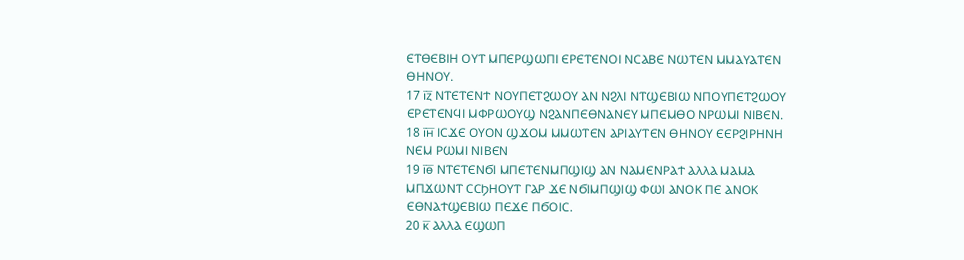ⲈⲦⲐⲈⲂⲒⲎ ⲞⲨⲦ ⲘⲠⲈⲢϢⲰⲠⲒ ⲈⲢⲈⲦⲈⲚⲞⲒ ⲚⲤⲀⲂⲈ ⲚⲰⲦⲈⲚ ⲘⲘⲀⲨⲀⲦⲈⲚ ⲐⲎⲚⲞⲨ.
17 ⲓ̅ⲍ̅ ⲚⲦⲈⲦⲈⲚϮ ⲚⲞⲨⲠⲈⲦϨⲰⲞⲨ ⲀⲚ ⲚϨⲖⲒ ⲚⲦϢⲈⲂⲒⲰ ⲚⲠⲞⲨⲠⲈⲦϨⲰⲞⲨ ⲈⲢⲈⲦⲈⲚϤⲒ ⲘⲪⲢⲰⲞⲨϢ ⲚϨⲀⲚⲠⲈⲐⲚⲀⲚⲈⲨ ⲘⲠⲈⲘⲐⲞ ⲚⲢⲰⲘⲒ ⲚⲒⲂⲈⲚ.
18 ⲓ̅ⲏ̅ ⲒⲤϪⲈ ⲞⲨⲞⲚ ϢϪⲞⲘ ⲘⲘⲰⲦⲈⲚ ⲀⲢⲒⲀⲨⲦⲈⲚ ⲐⲎⲚⲞⲨ ⲈⲈⲢϨⲒⲢⲎⲚⲎ ⲚⲈⲘ ⲢⲰⲘⲒ ⲚⲒⲂⲈⲚ
19 ⲓ̅ⲑ̅ ⲚⲦⲈⲦⲈⲚϬⲒ ⲘⲠⲈⲦⲈⲚⲘⲠϢⲒϢ ⲀⲚ ⲚⲀⲘⲈⲚⲢⲀϮ ⲀⲖⲖⲀ ⲘⲀⲘⲀ ⲘⲠϪⲰⲚⲦ ⲤⲤϦⲎⲞⲨⲦ ⲄⲀⲢ ϪⲈ ⲚϬⲒⲘⲠϢⲒϢ ⲪⲰⲒ ⲀⲚⲞⲔ ⲠⲈ ⲀⲚⲞⲔ ⲈⲐⲚⲀϮϢⲈⲂⲒⲰ ⲠⲈϪⲈ ⲠϬⲞⲒⲤ.
20 ⲕ̅ ⲀⲖⲖⲀ ⲈϢⲰⲠ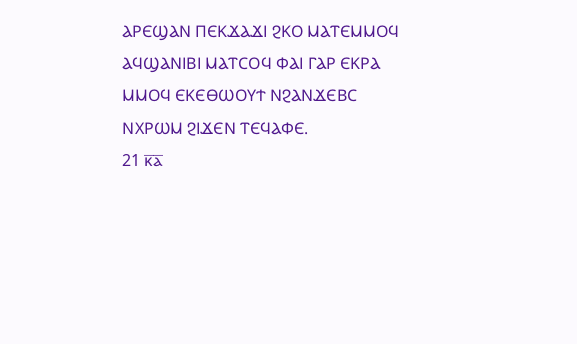ⲀⲢⲈϢⲀⲚ ⲠⲈⲔϪⲀϪⲒ ϨⲔⲞ ⲘⲀⲦⲈⲘⲘⲞϤ ⲀϤϢⲀⲚⲒⲂⲒ ⲘⲀⲦⲤⲞϤ ⲪⲀⲒ ⲄⲀⲢ ⲈⲔⲢⲀ ⲘⲘⲞϤ ⲈⲔⲈⲐⲰⲞⲨϮ ⲚϨⲀⲚϪⲈⲂⲤ ⲚⲬⲢⲰⲘ ϨⲒϪⲈⲚ ⲦⲈϤⲀⲪⲈ.
21 ⲕ̅ⲁ̅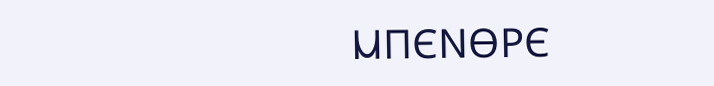ⲘⲠⲈⲚⲐⲢⲈ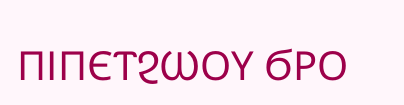ⲠⲒⲠⲈⲦϨⲰⲞⲨ ϬⲢⲞ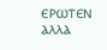ⲈⲢⲰⲦⲈⲚ ⲀⲖⲖⲀ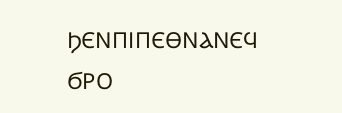ϦⲈⲚⲠⲒⲠⲈⲐⲚⲀⲚⲈϤ ϬⲢⲞ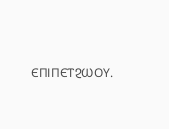ⲈⲠⲒⲠⲈⲦϨⲰⲞⲨ.